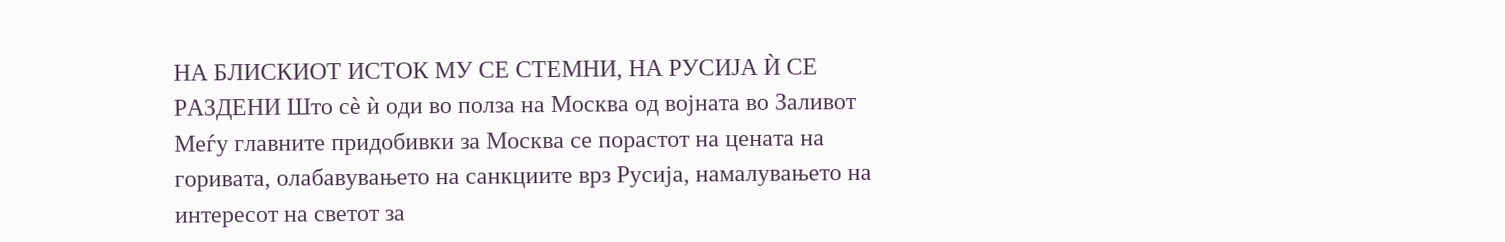НА БЛИСКИОТ ИСТОК МУ СЕ СТЕМНИ, НА РУСИЈА Ѝ СЕ РАЗДЕНИ Што сѐ ѝ оди во полза на Москва од војната во Заливот
Меѓу главните придобивки за Москва се порастот на цената на горивата, олабавувањето на санкциите врз Русија, намалувањето на интересот на светот за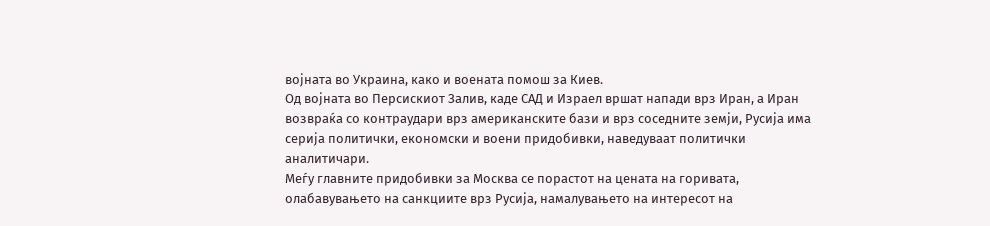војната во Украина, како и воената помош за Киев.
Од војната во Персискиот Залив, каде САД и Израел вршат напади врз Иран, а Иран возвраќа со контраудари врз американските бази и врз соседните земји, Русија има серија политички, економски и воени придобивки, наведуваат политички аналитичари.
Меѓу главните придобивки за Москва се порастот на цената на горивата, олабавувањето на санкциите врз Русија, намалувањето на интересот на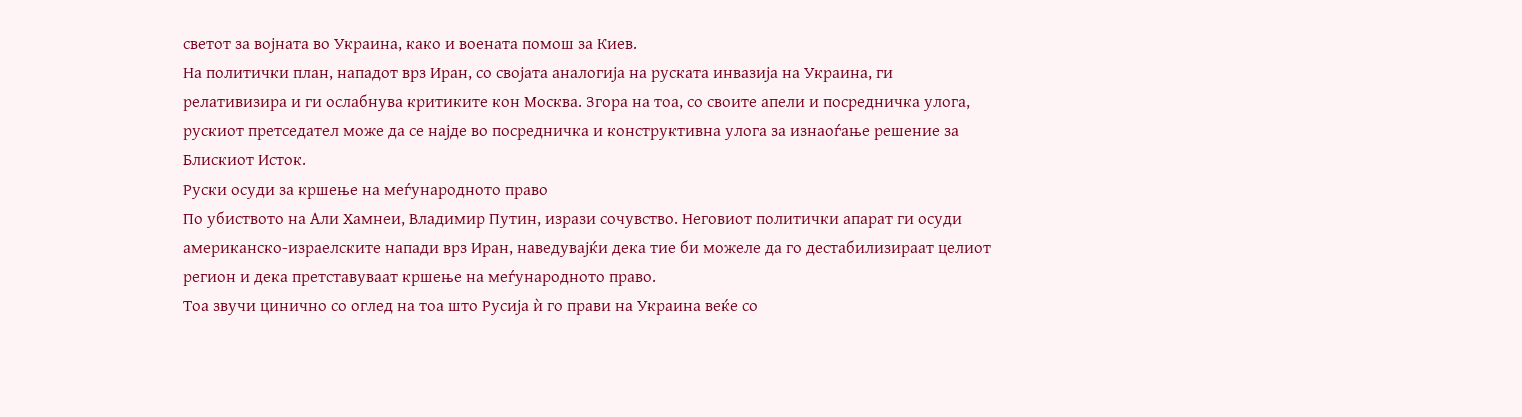светот за војната во Украина, како и воената помош за Киев.
На политички план, нападот врз Иран, со својата аналогија на руската инвазија на Украина, ги релативизира и ги ослабнува критиките кон Москва. Згора на тоа, со своите апели и посредничка улога, рускиот претседател може да се најде во посредничка и конструктивна улога за изнаоѓање решение за Блискиот Исток.
Руски осуди за кршење на меѓународното право
По убиството на Али Хамнеи, Владимир Путин, изрази сочувство. Неговиот политички апарат ги осуди американско-израелските напади врз Иран, наведувајќи дека тие би можеле да го дестабилизираат целиот регион и дека претставуваат кршење на меѓународното право.
Тоа звучи цинично со оглед на тоа што Русија ѝ го прави на Украина веќе со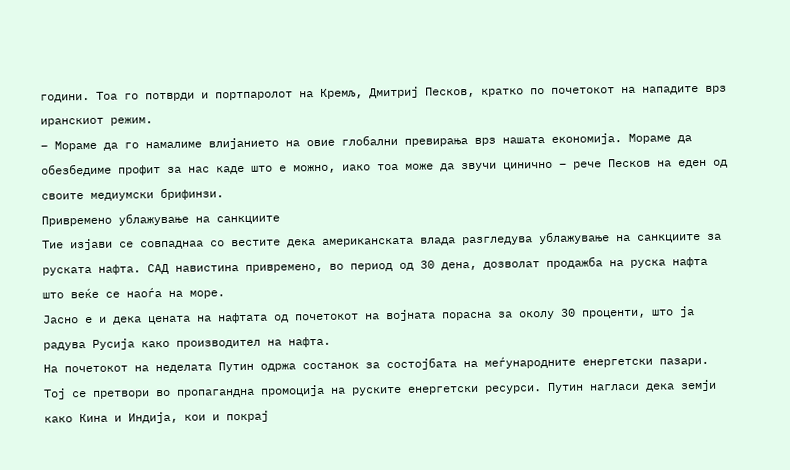години. Тоа го потврди и портпаролот на Кремљ, Дмитриј Песков, кратко по почетокот на нападите врз иранскиот режим.
– Мораме да го намалиме влијанието на овие глобални превирања врз нашата економија. Мораме да обезбедиме профит за нас каде што е можно, иако тоа може да звучи цинично – рече Песков на еден од своите медиумски брифинзи.
Привремено ублажување на санкциите
Тие изјави се совпаднаа со вестите дека американската влада разгледува ублажување на санкциите за руската нафта. САД навистина привремено, во период од 30 дена, дозволат продажба на руска нафта што веќе се наоѓа на море.
Јасно е и дека цената на нафтата од почетокот на војната порасна за околу 30 проценти, што ја радува Русија како производител на нафта.
На почетокот на неделата Путин одржа состанок за состојбата на меѓународните енергетски пазари. Тој се претвори во пропагандна промоција на руските енергетски ресурси. Путин нагласи дека земји како Кина и Индија, кои и покрај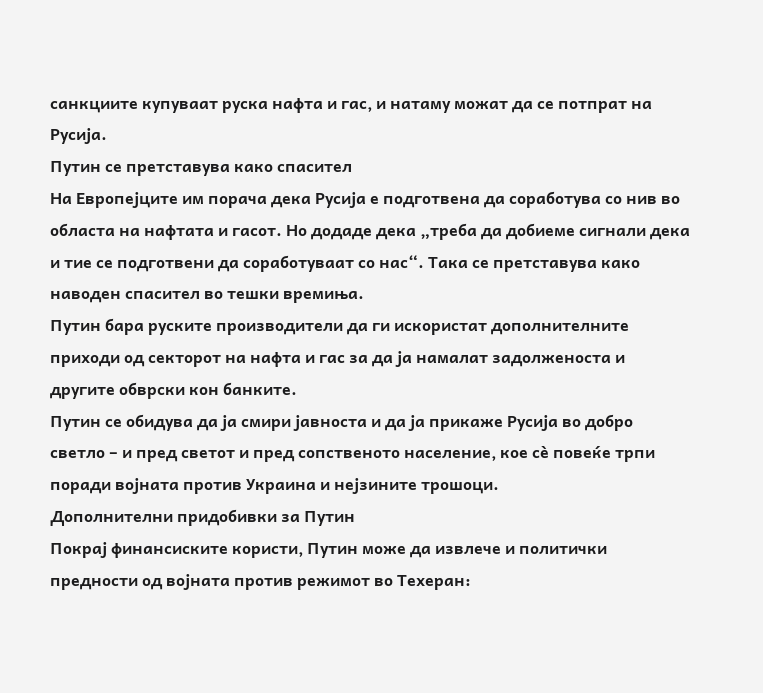санкциите купуваат руска нафта и гас, и натаму можат да се потпрат на Русија.
Путин се претставува како спасител
На Европејците им порача дека Русија е подготвена да соработува со нив во областа на нафтата и гасот. Но додаде дека „треба да добиеме сигнали дека и тие се подготвени да соработуваат со нас“. Така се претставува како наводен спасител во тешки времиња.
Путин бара руските производители да ги искористат дополнителните приходи од секторот на нафта и гас за да ја намалат задолженоста и другите обврски кон банките.
Путин се обидува да ја смири јавноста и да ја прикаже Русија во добро светло – и пред светот и пред сопственото население, кое сè повеќе трпи поради војната против Украина и нејзините трошоци.
Дополнителни придобивки за Путин
Покрај финансиските користи, Путин може да извлече и политички предности од војната против режимот во Техеран: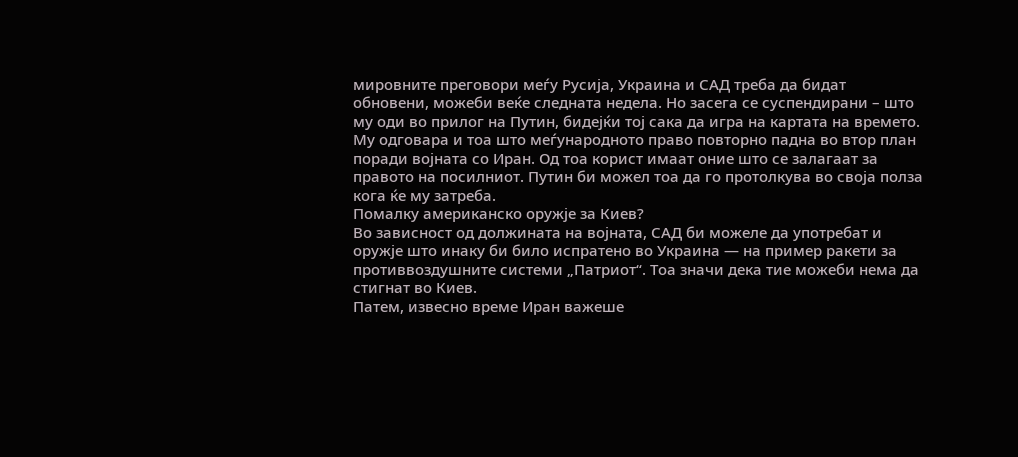мировните преговори меѓу Русија, Украина и САД треба да бидат обновени, можеби веќе следната недела. Но засега се суспендирани – што му оди во прилог на Путин, бидејќи тој сака да игра на картата на времето.
Му одговара и тоа што меѓународното право повторно падна во втор план поради војната со Иран. Од тоа корист имаат оние што се залагаат за правото на посилниот. Путин би можел тоа да го протолкува во своја полза кога ќе му затреба.
Помалку американско оружје за Киев?
Во зависност од должината на војната, САД би можеле да употребат и оружје што инаку би било испратено во Украина — на пример ракети за противвоздушните системи „Патриот“. Тоа значи дека тие можеби нема да стигнат во Киев.
Патем, извесно време Иран важеше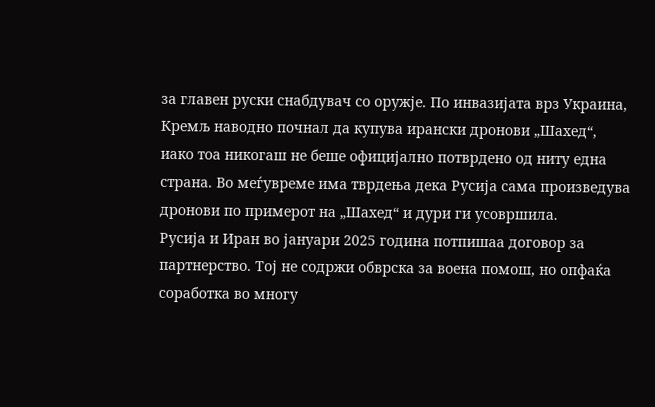за главен руски снабдувач со оружје. По инвазијата врз Украина, Кремљ наводно почнал да купува ирански дронови „Шахед“, иако тоа никогаш не беше официјално потврдено од ниту една страна. Во меѓувреме има тврдења дека Русија сама произведува дронови по примерот на „Шахед“ и дури ги усовршила.
Русија и Иран во јануари 2025 година потпишаа договор за партнерство. Тој не содржи обврска за воена помош, но опфаќа соработка во многу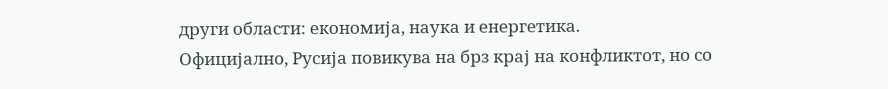други области: економија, наука и енергетика.
Официјално, Русија повикува на брз крај на конфликтот, но со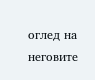оглед на неговите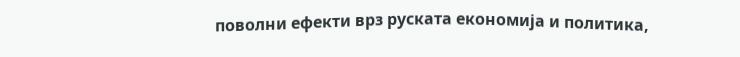поволни ефекти врз руската економија и политика,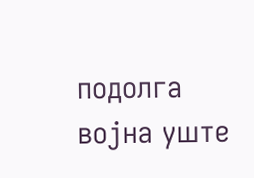подолга војна уште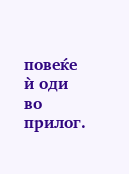повеќе ѝ оди во прилог.